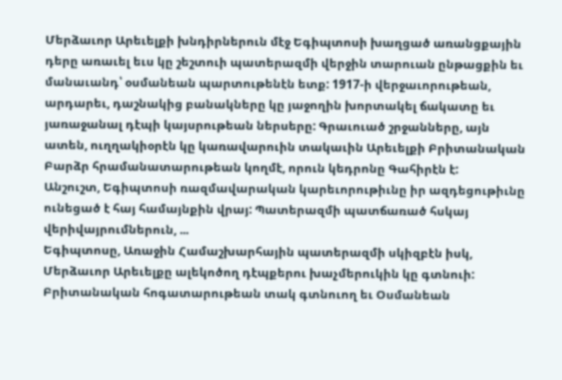Մերձաւոր Արեւելքի խնդիրներուն մէջ Եգիպտոսի խաղցած առանցքային դերը առաւել եւս կը շեշտուի պատերազմի վերջին տարուան ընթացքին եւ մանաւանդ՝ օսմանեան պարտութենէն ետք: 1917-ի վերջաւորութեան, արդարեւ, դաշնակից բանակները կը յաջողին խորտակել ճակատը եւ յառաջանալ դէպի կայսրութեան ներսերը: Գրաւուած շրջանները, այն ատեն, ուղղակիօրէն կը կառավարուին տակաւին Արեւելքի Բրիտանական Բարձր հրամանատարութեան կողմէ, որուն կեդրոնը Գահիրէն է:
Անշուշտ, Եգիպտոսի ռազմավարական կարեւորութիւնը իր ազդեցութիւնը ունեցած է հայ համայնքին վրայ: Պատերազմի պատճառած հսկայ վերիվայրումներուն, ...
Եգիպտոսը, Առաջին Համաշխարհային պատերազմի սկիզբէն իսկ, Մերձաւոր Արեւելքը ալեկոծող դէպքերու խաչմերուկին կը գտնուի: Բրիտանական հոգատարութեան տակ գտնուող եւ Օսմանեան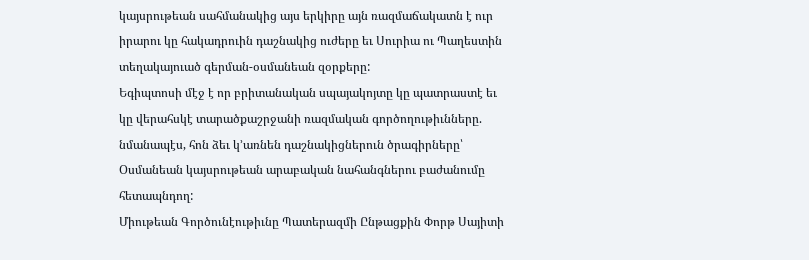կայսրութեան սահմանակից այս երկիրը այն ռազմաճակատն է ուր իրարու կը հակադրուին դաշնակից ուժերը եւ Սուրիա ու Պաղեստին տեղակայուած գերման-օսմանեան զօրքերը:
Եգիպտոսի մէջ է որ բրիտանական սպայակոյտը կը պատրաստէ եւ կը վերահսկէ տարածքաշրջանի ռազմական գործողութիւնները. նմանապէս, հոն ձեւ կ՚առնեն դաշնակիցներուն ծրագիրները՝ Օսմանեան կայսրութեան արաբական նահանգներու բաժանումը հետապնդող:
Միութեան Գործունէութիւնը Պատերազմի Ընթացքին Փորթ Սայիտի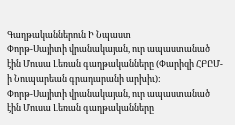Գաղթականներուն Ի Նպաստ
Փորթ-Սայիտի վրանակայան, ուր ապաստանած էին Մուսա Լեռան գաղթականները (Փարիզի ՀԲԸՄ-ի Նուպարեան գրադարանի արխիւ):
Փորթ-Սայիտի վրանակայան, ուր ապաստանած էին Մուսա Լեռան գաղթականները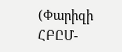(Փարիզի ՀԲԸՄ-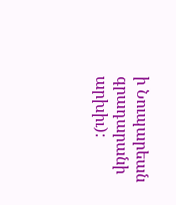ի Նուպարեան գրադարանի արխիւ):